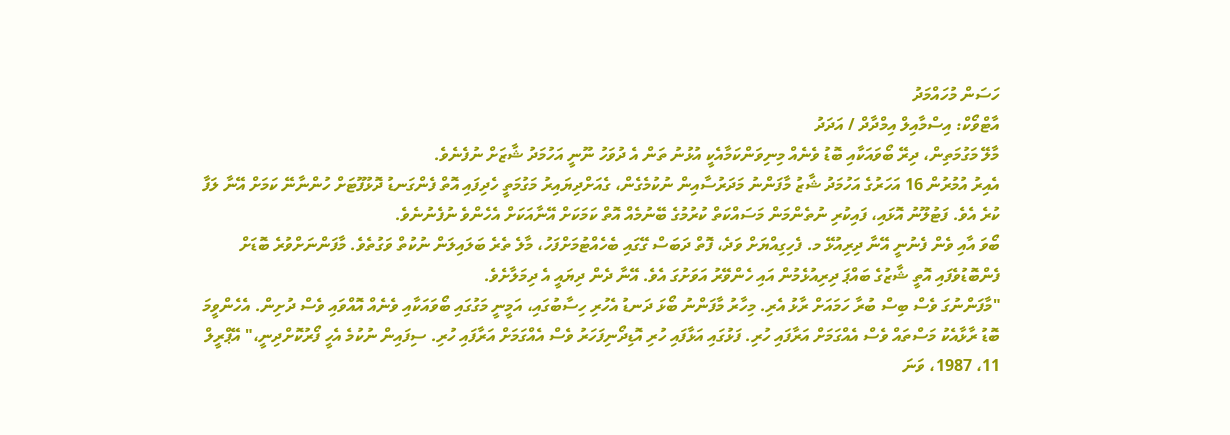ހަސަން މުހައްމަދު
އާޓްވޯކް: އިސްމާއިލް އިމްދާދް / އަދަދު
މާލޭ މަގުމަތިން، ދިރޭ ބޯވައަކާއި ބޮޑު ވެނެއް މިނިވަންކަމާއެކީ އުޅުނު ތަން އެ ދުވަހު ނޫނީ އަހުމަދު ޝާޒަށް ނުފެނެވެ.
އެއިރު އުމުރުން 16 އަހަރުގެ އަހުމަދު ޝާޒު މާފަންނު މަދަރުސާއިން ނުކުމެގެން، ގެއަށްދިޔައިރު މަގުމަތީ ހެދިފައި އޮތް ފެންގަނޑު ދޮޅުފޫޓަށް ހުންނާނޭ ކަމަށް އޭނާ ލަފާ ކުރެ އެވެ. ފަޓުލޫނު އޮޅައި، ފައިކުރި ނުތެންމަން މަސައްކަތް ކުރުމުގެ ބޭނުމެއް އޮތް ކަމަކަށް އޭނާއަކަށް އެހެންވެ ނުފެނުނެވެ.
ބޯވަ އާއި ވެން ފެނުނީ އޭނާ ދިރިއުޅޭ މ. ފެހިގިއްޔަށް ވަދެ، ފޮތް ދަބަސް ގޭގައި ބެހެއްޓުމަށްފަހު، މާލެ ތެރެ ބަލައިލަން ނުކުތް ވަގުތެވެ. މާފަންނަށްވުރެ ބޮޑަށް ފެންބޮޑުވެފައި އޮތީ ޝާޒުގެ ބައްޕަ ދިރިއުޅެމުން އައި ހެންވޭރު އަވަށުގަ އެވެ. އޭނާ ދެން ދިޔައީ އެ ދިމަލާށެވެ.
"މާފަންނުގަ ވެސް ބިސް ބުރާ ހަމައަށް ރާޅު އެރި. މިހާރު މާފަންނު ބޯޅަ ދަނޑު އެހުރި ހިސާބުގައި، އަމީނީ މަގުގައި ބޯވައަކާއި ވެނެއް އޮއްވައި ވެސް ދުށިން. އެހެންވީމަ ބޮޑު ރާޅާއެކު މަސްތައް ވެސް އެއްގަމަށް އަރާފައި ހުރި. ފަޅުގައި އަޅާފައި ހުރި އޮޑިދޯނިފަހަރު ވެސް އެއްގަމަށް އަރާފައި ހުރި. ސިފައިން ނުކުމެ އެހީ ފޯރުކޮށްދިނީ،" އޭޕްރީލް 11، 1987، ވަނަ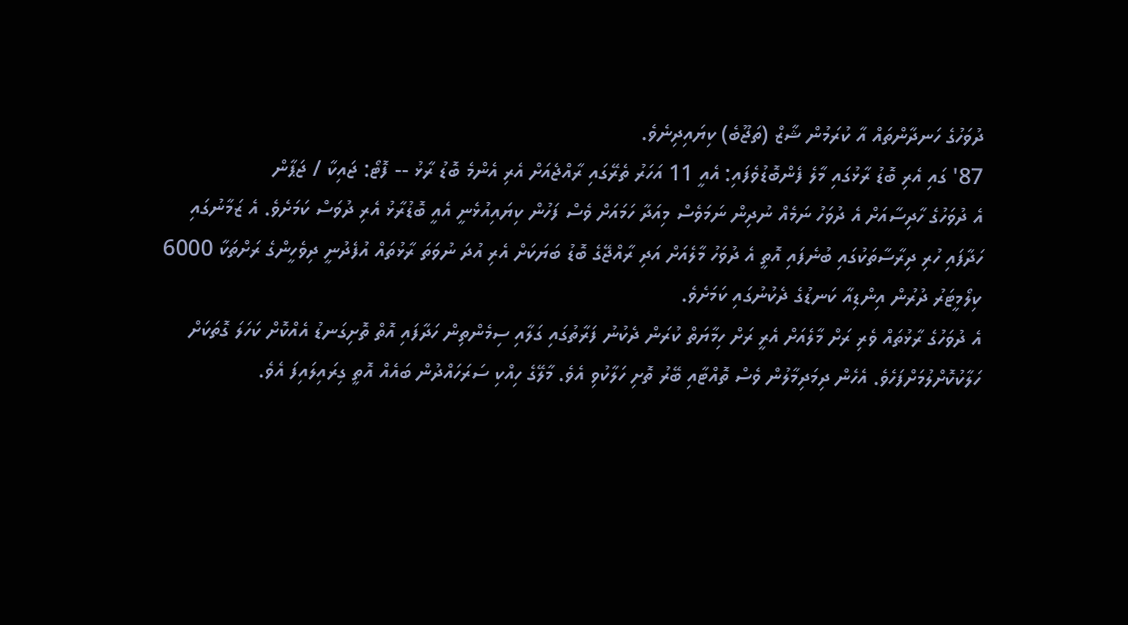ދުވަހުގެ ހަނދާންތައް އާ ކުރަމުން ޝާޒް (ތަޖޫބެ) ކިޔައިދިނެވެ.
87' ގައި އެރި ބޮޑު ރާޅުގައި މާލެ ފެންބޮޑުވެފައި: އެއީ 11 އަހަރު ތެރޭގައި ރާއްޖެއަށް އެރި އެންމެ ބޮޑު ރާޅު -- ފޮޓޯ: ޖައިކާ / ޖަޕާން
އެ ދުވަހުގެ ހާދިސާއަށް އެ ދުވަހު ނަމެއް ނުދިން ނަމަވެސް މިއަދާ ހަމައަށް ވެސް ފަހުން ކިޔައިއުޅެނީ އެއީ ބޮޑުރާޅު އެރި ދުވަސް ކަމަށެވެ. އެ ޒަމާނުގައި ހަދާފައި ހުރި ދިރާސާތަކުގައި ބުނެފައި އޮތީ އެ ދުވަހު މާލެއަށް އަދި ރާއްޖޭގެ ބޮޑު ބަޔަކަށް އެރި އުދަ ނުވަތަ ރާޅުތައް އުފެދުނީ ދިވެހީންގެ ރަށްތަކާ 6000 ކިލޯމީޓަރު ދުރުން އިންޑިއާ ކަނޑުގެ ދެކުނުގައި ކަމަށެވެ.
އެ ދުވަހުގެ ރާޅުތައް ވެރި ރަށް މާލެއަށް އެރީ ރަށް ހިމާޔަތް ކުރަން ދެކުނު ފަރާތުގައި ގަލާއި ސިމެންތިން ހަދާފައި އޮތް ތޮށިގަނޑު އެއްކޮށް ކަހަލަ ގޮތަކަށް ހަލާކުކޮށްލުމަށްފަހެވެ. އެހެން ދިމަދިމާލުން ވެސް ތޮއްޓާއި ބޭރު ތޮށި ހަލާކުވި އެވެ. މާލޭގެ ހިއްކި ސަރަހައްދުން ބައެއް އޮތީ ގިރައިލައިފަ އެވެ.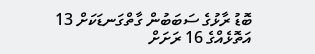ބޮޑު ރާޅުގެ ސަބަބުން ގާތްގަނޑަކަށް 13 އަތޮޅެއްގެ 16 ރަށަށް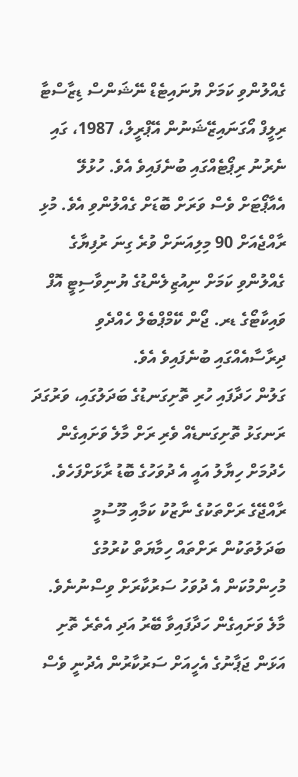ގެއްލުންވި ކަމަށް ޔުނައިޓެޑް ނޭޝަންސް ޑިޒާސްޓާ ރިލީފް އޯގަނައިޒޭޝަނުން އޭޕްރީލް، 1987، ގައި ނެރުނު ރިޕޯޓެއްގައި ބުނެފައިވެ އެވެ. ހުޅުލޭ އެއާޕޯޓަށް ވެސް ވަރަށް ބޮޑަށް ގެއްލުންވި އެވެ. މުޅި ރާއްޖެއަށް 90 މިލިއަނަށް ވުރެ ގިނަ ރުފިޔާގެ ގެއްލުންވި ކަމަށް ނިއުޒިލެންޑުގެ ޔުނިވާސިޓީ އޮފް ވައިކާޓޯގެ ޑރ. ޖޯން ކޭމްޕްބެލް ހެއްދެވި ދިރާސާއެއްގައި ބުނެފައިވެ އެވެ.
ގަލުން ހަދާފައި ހުރި ތޮށިގަނޑުގެ ބަދަލުގައި، ވަރުގަދަ ރަނގަޅު ތޮށިގަނޑެއް ވެރި ރަށް މާލެ ވަށައިގެން ހެދުމަށް ހިޔާލު އައީ އެ ދުވަހުގެ ބޮޑު ރާޅަށްފަހެވެ. ރާއްޖޭގެ ރަށްތަކުގެ ނާޒުކު ކަމާއި މޫސުމީ ބަދަލުތަކުން ރަށްތައް ހިމާޔަތް ކުރުމުގެ މުހިންމުކަން އެ ދުވަހު ސަރުކާރަށް ވިސްނުނެވެ. މާލެ ވަށައިގެން ހަދާފައިވާ ބޭރު އަދި އެތެރެ ތޮށި އަޅަން ޖަޕާނުގެ އެހީއަށް ސަރުކާރުން އެދުނީ ވެސް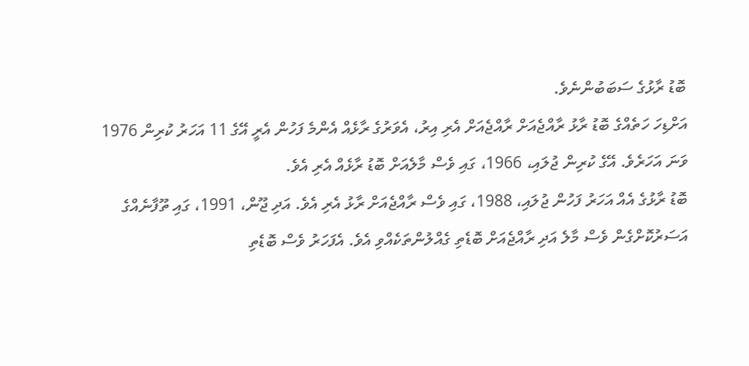ބޮޑު ރާޅުގެ ސަބަބުންނެވެ.
އަށްޑިހަ ހަތެއްގެ ބޮޑު ރާޅު ރާއްޖެއަށް ރާއްޖެއަށް އެރި އިރު، އެވަރުގެ ރާޅެއް އެންމެ ފަހުން އެރީ އޭގެ 11 އަހަރު ކުރިން 1976 ވަނަ އަހަރެވެ. އޭގެ ކުރިން ޖުލައި، 1966، ގައި ވެސް މާލެއަށް ބޮޑު ރާޅެއް އެރި އެވެ.
ބޮޑު ރާޅުގެ އެއް އަހަރު ފަހުން ޖުލައި، 1988، ގައި ވެސް ރާއްޖެއަށް ރާޅު އެރި އެވެ. އަދި ޖޫން، 1991، ގައި ތޫފާނެއްގެ އަސަރުކޮށްގެން ވެސް މާލެ އަދި ރާއްޖެއަށް ބޮޑެތި ގެއްލުންތަކެއްވި އެވެ. އެފަހަރު ވެސް ބޮޑެތި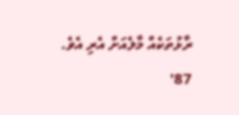ރާޅުތަކެއް މާލެއަށް އެރި އެވެ.
87'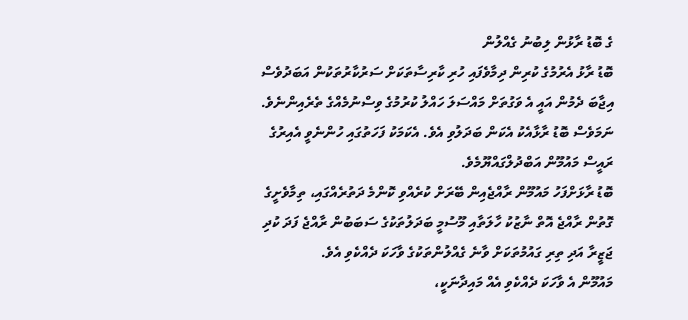ގެ ބޮޑު ރާޅުން ލިބުނު ގެއްލުން
ބޮޑު ރާޅު އެރުމުގެ ކުރިން ދިމާވެފައި ހުރި ކާރިސާތަކަށް ސަރުކާރުތަކުން އަބަދުވެސް އިޖާބަ ދެމުން އައީ އެ ވަގުތަށް މައްސަލަ ހައްލު ކުރުމުގެ ވިސްނުމެއްގެ ތެރެއިންނެވެ. ނަމަވެސް ބޮޑު ރާޅާއެކު އެކަން ބަދަލުވި އެވެ. އެކަމަކު ފަހަތުގައި ހުންނެވީ އެއިރުގެ ރައީސް މައުމޫން އަބްދުލްގައްޔޫމެވެ.
ބޮޑު ރާޅަށްފަހު މައުމޫން ރާއްޖެއިން ބޭރަށް ކުރެއްވި ކޮންމެ ދަތުރެއްގައި، ތިމާވެށީގެ ގޮތުން ރާއްޖެ އޮތް ނާޒުކު ހާލަތާއި މޫސުމީ ބަދަލުތަކުގެ ސަބަބުން ރާއްޖެ ފަދަ ކުދި ޖަޒީރާ އަދި ތިރި ގައުމުތަކަށް ވާނެ ގެއްލުންތަކުގެ ވާހަކަ ދެއްކެވި އެވެ.
މައުމޫން އެ ވާހަކަ ދެއްކެވި އެއް މައިދާނަކީ،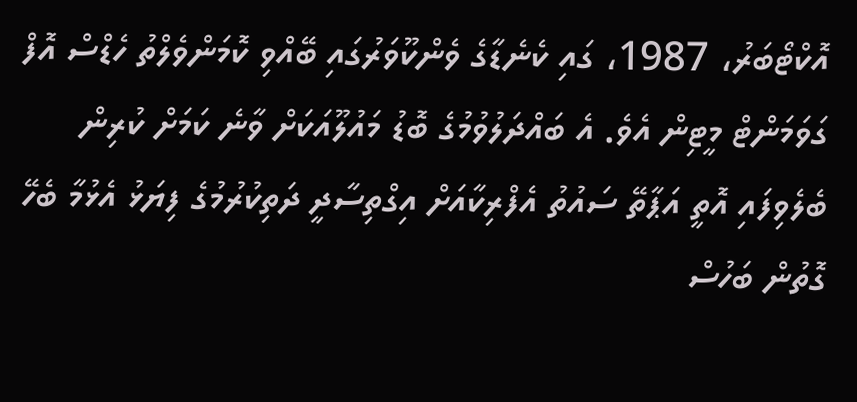އޮކްޓޯބަރު، 1987، ގައި ކެނެޑާގެ ވެންކޫވަރުގައި ބޭއްވި ކޮމަންވެލްތު ހެޑްސް އޮފް ގަވަމަންޓް މީޓިން އެވެ. އެ ބައްދަލުވުމުގެ ބޮޑު މައުލޫއަކަށް ވާނެ ކަމަށް ކުރިން ބެލެވިފައި އޮތީ އަޕާތޭ ސައުތު އެފްރިކާއަށް އިގްތިސާދީ ދަތިކުރުމުގެ ފިޔަޅު އެޅުމާ ބެހޭ ގޮތުން ބަހުސް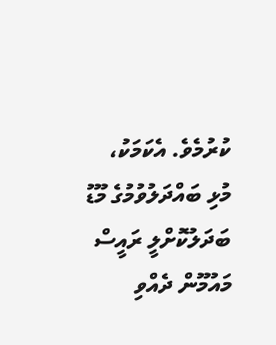ކުރުމެވެ. އެކަމަކު، މުޅި ބައްދަލުވުމުގެ މޫޑު ބަދަލުކޮށްލީ ރައީސް މައުމޫން ދެއްވި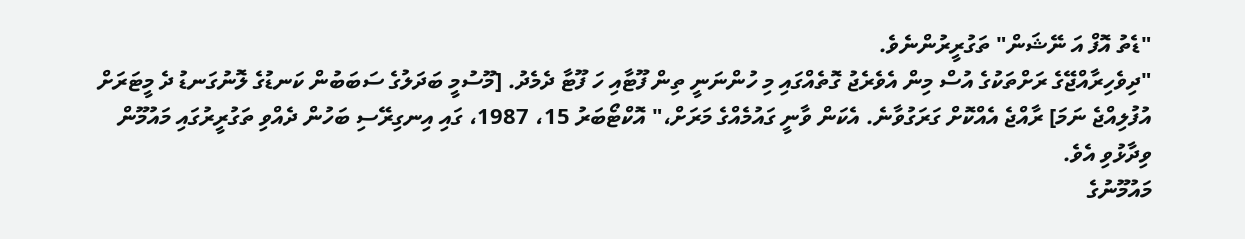"ޑެތު އޮފް އަ ނޭޝަން" ތަގުރީރުންނެވެ.
"ދިވެހިރާއްޖޭގެ ރަށްތަކުގެ އުސް މިން އެވެރެޖު ގޮތެއްގައި މި ހުންނަނީ ތިން ފޫޓާއި ހަ ފޫޓާ ދެމެދު. [މޫސުމީ ބަދަލުގެ ސަބަބުން ކަނޑުގެ ލޮނުގަނޑު ދެ މީޓަރަށް އުފުލިއްޖެ ނަމަ] ރާއްޖެ އެއްކޮށް ގަރަގުވާނެ. އެކަން ވާނީ ގައުމެއްގެ މަރަށް،" އޮކްޓޯބަރު 15، 1987، ގައި އިނގިރޭސި ބަހުން ދެއްވި ތަގުރީރުގައި މައުމޫން ވިދާޅުވި އެވެ.
މައުމޫނުގެ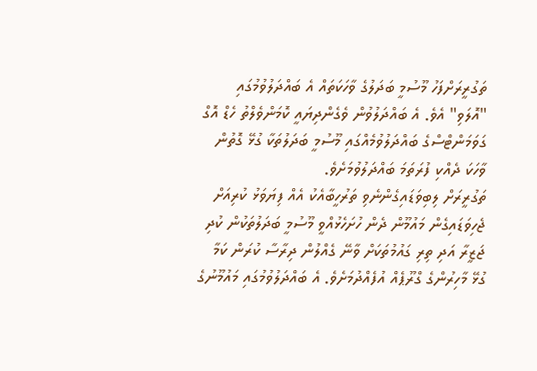ތަގުރީރަށްފަހު މޫސުމީ ބަދަލުގެ ވާހަކަތައް އެ ބައްދަލުވުމުގައި "އޮލަވި" އެވެ. އެ ބައްދަލުވުން ވެގެންދިޔައީ ކޮމަންވެލްތު ހެޑް އޮގް ގަވަމަންޓްސްގެ ބައްދަލުވުމެއްގައި މޫސުމީ ބަދަލުތަކާ ގުޅޭ ގޮތުން ވާހަކަ ދެއްކި ފުރަތަމަ ބައްދަލުވުމަށެވެ.
ތަގުރީރަށް ލިބިވަޑައިގެންނެވި ތަރުހީބާއެކު އެއް ފިޔަވަޅު ކުރިއަށް ޖެހިވަޑައިގެން މައުމޫން ދެން ހުށަހެޅުއްވީ މޫސުމީ ބަދަލުތަކުން ކުދި ޖަޒީރާ އަދި ތިރި ގައުމުތަކަށް ވާނޭ ގެއްލުން ދިރާސާ ކުރަން ކަމާ ގުޅޭ މާހިރުންގެ ގްރޫޕެއް އުފެއްދުމަށެވެ. އެ ބައްދަލުވުމުގައި މައުމޫނުގެ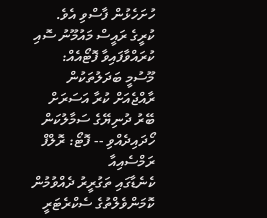ހުށަހެޅުން ފާސްވި އެވެ.
ކުރީގެ ރައީސް މައުމޫނު ސޮއި ކުރައްވާފައިވާ ފޮޓޯއެއް: މޫސުމީ ބަދަލުތަކުން ރާއްޖެއަށް ކުރާ އަސަރަށް ބޭރު ދުނިޔޭގެ ސަމާލުކަން ހޯދައިދެއްވި -- ފޮޓޯ: ރޮލްފް ރަމްސެއިއާ
ކެނެޑާގައި ތަގުރީރު ދެއްވުމުން ކޮމަންވެލްތުގެ ސެކްރެޓަރީ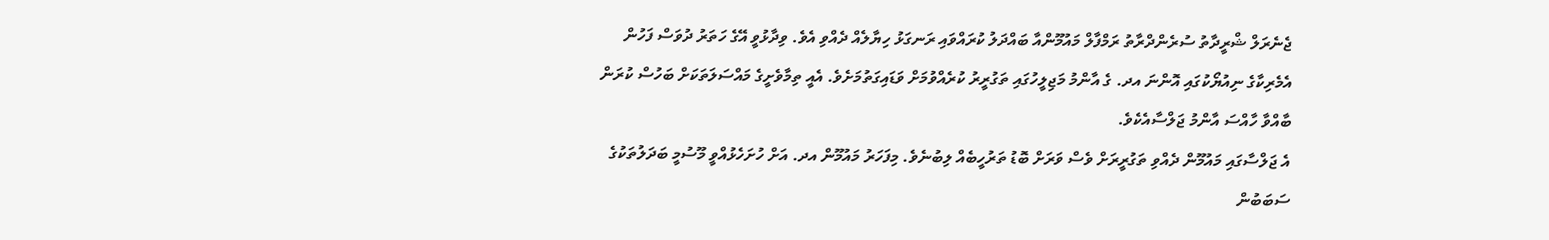ޖެނެރަލް ޝްރީދާތު ސުރެންދްރާތު ރަމްފާލް މައުމޫންއާ ބައްދަލު ކުރައްވައި ރަނގަޅު ހިޔާލެއް ދެއްވި އެވެ. ވިދާޅުވީ އޭގެ ހަތަރު ދުވަސް ފަހުން އެމެރިކާގެ ނިއުޔޯކުގައި އޮންނަ އދ. ގެ އާންމު މަޖިލީހުގައި ތަގުރީރު ކުރެއްވުމަށް ވަޑައިގަތުމަށެވެ. އެއީ ތިމާވެށީގެ މައްސަލަތަކަށް ބަހުސް ކުރަން ބާއްވާ ހާއްސަ އާންމު ޖަލްސާއެކެވެ.
އެ ޖަލްސާގައި މައުމޫން ދެއްވި ތަގުރީރަށް ވެސް ވަރަށް ބޮޑު ތަރުހީބެއް ލިބުނެވެ. މިފަހަރު މައުމޫން އދ. އަށް ހުށަހެޅުއްވީ މޫސުމީ ބަދަލުތަކުގެ ސަބަބުން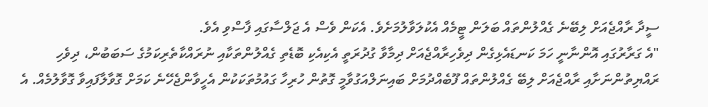ސީދާ ރާއްޖެއަށް ލިބޭނެ ގެއްލުންތައް ބަލަން ޓީމެއް އެކުލަވާލުމަށެވެ. އެކަން ވެސް އެ ޖަލްސާގައި ފާސްވި އެވެ.
"އެ ގަރާރުގައި އޮންނާނީ ހަމަ ކަނޑައެޅިގެން ދިވެހިރާއްޖެއަށް ދިމާވާ ގުދުރަތީ އެކިއެކި ބޮޑެތި ގެއްލުންތަކާއި ނުރައްކާތެރިކަމުގެ ސަބަބުން، ދިވެހި ރައްޔިތުންނަށާއި ރާއްޖެއަށް ލިބޭ ގެއްލުންތައް ފޫބެއްދުމަށް ބައިނަލްއަގުވާމީ ގޮތުން ހުރިހާ ގައުމުތަކަކުން އެހީވާންޖެހޭނެ ކަމަށް ގޮވާލާފައިވާ ގޮވާލުމެއް. އެ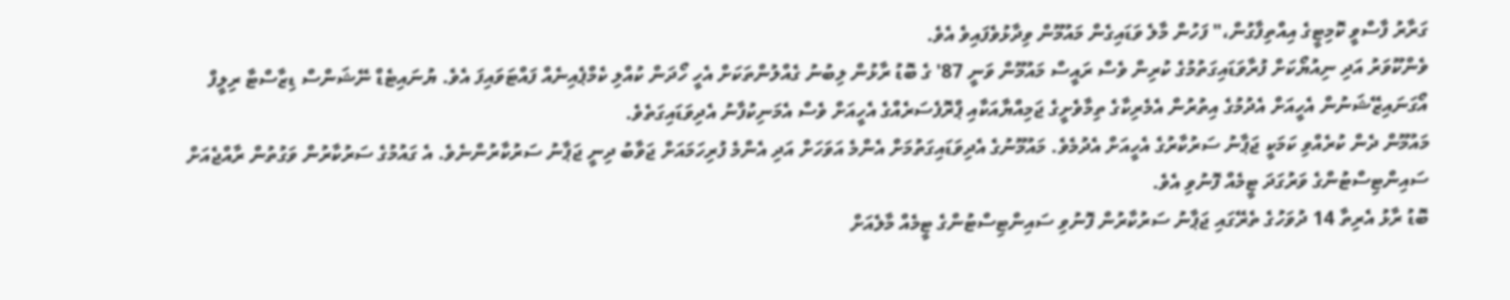ގަރާރު ފާސްވީ ކޮމިޓީގެ އިއްތިފާގުން،" ފަހުން މާލެ ވަޑައިގެން މައުމޫން ވިދާޅުވެފައިވެ އެވެ.
ވެންކޫވަރު އަދި ނިއުޔޯކަށް ފުރާވަޑައިގަތުމުގެ ކުރިން ވެސް ރައީސް މައުމޫން ވަނީ 87' ގެ ބޮޑު ރާޅުން ލިބުނު ގެއްލުންތަކަށް އެހީ ހޯދަން ކުއްލި ކެމްޕެއިނެއް ފައްޓަވައިފަ އެވެ. ޔުނައިޓެޑް ނޭޝަންސް ޑިޒާސްޓާ ރިލީފް އޯގަނައިޒޭޝަނުން އެހީއަށް އެދުމުގެ އިތުރުން އެމެރިކާގެ ތިމާވެށީގެ ޖަމިއްޔާއަކާއި ޕްރޮފެސަރެއްގެ އެހީއަށް ވެސް އެމަނިކުފާނު އެދިވަޑައިގަތެވެ.
މައުމޫން ދެން ކުރެއްވި ކަމަކީ ޖަޕާނު ސަރުކާރުގެ އެހީއަށް އެދުމެވެ. މައުމޫނުގެ އެދިވަޑައިގަތުމަށް އެންމެ އަވަހަށް އަދި އެންމެ ފުރިހަމައަށް ޖަވާބު ދިނީ ޖަޕާނު ސަރުކާރުންނެވެ. އެ ގައުމުގެ ސަރުކާރުން ވަގުތުން ރާއްޖެއަށް ސައިންޓިސްޓުންގެ ވަރުގަދަ ޓީމެއް ފޮނުވި އެވެ.
ބޮޑު ރާޅު އެރިތާ 14 ދުވަހުގެ ތެރޭގައި ޖަޕާނު ސަރުކާރުން ފޮނުވި ސައިންޓިސްޓުންގެ ޓީމެއް މާލެއަށް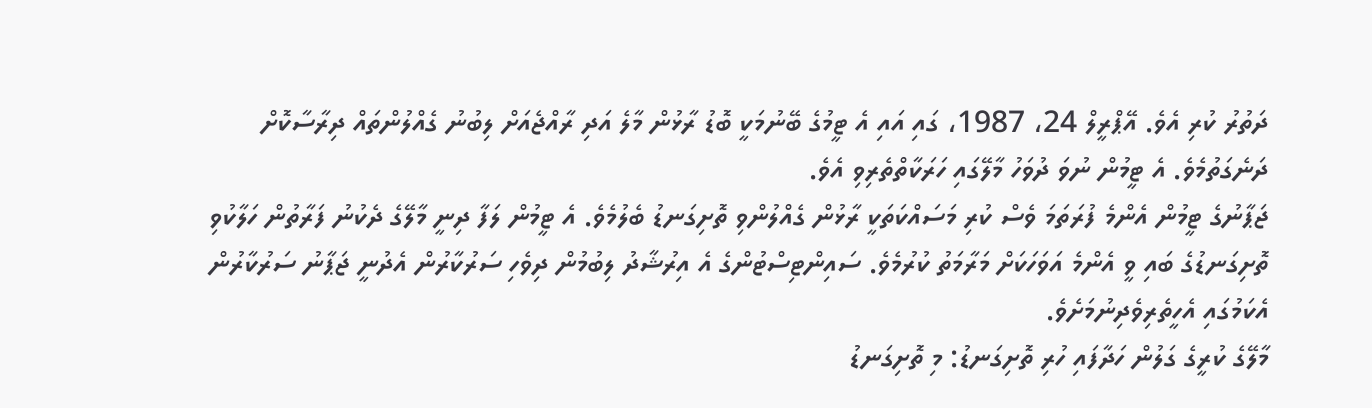ދަތުރު ކުރި އެވެ. އޭޕްރީލް 24، 1987، ގައި އައި އެ ޓީމުގެ ބޭނުމަކީ ބޮޑު ރާޅުން މާލެ އަދި ރާއްޖެއަށް ލިބުނު ގެއްލުންތައް ދިރާސާކޮށް ދަނެގަތުމެވެ. އެ ޓީމުން ނުވަ ދުވަހު މާލޭގައި ހަރަކާތްތެރިވި އެވެ.
ޖަޕާނުގެ ޓީމުން އެންމެ ފުރަތަމަ ވެސް ކުރި މަސައްކަތަކީ ރާޅުން ގެއްލުންވި ތޮށިގަނޑު ބެލުމެވެ. އެ ޓީމުން ލަފާ ދިނީ މާލޭގެ ދެކުނު ފަރާތުން ހަލާކުވި ތޮށިގަނޑުގެ ބައި ވީ އެންމެ އަވަހަކަށް މަރާމަތު ކުރުމެވެ. ސައިންޓިސްޓުންގެ އެ އިރުޝާދު ލިބުމުން ދިވެހި ސަރުކާރުން އެދުނީ ޖަޕާނު ސަރުކާރުން އެކަމުގައި އެހީތެރިވެދިނުމަށެވެ.
މާލޭގެ ކުރީގެ ގަލުން ހަދާފައި ހުރި ތޮށިގަނޑު: މި ތޮށިގަނޑު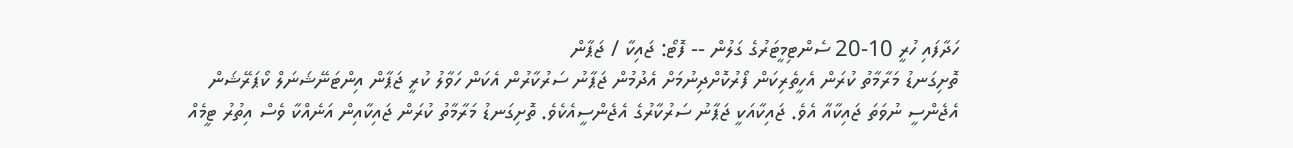ހަދާފައި ހުރީ 10-20 ސެންޓިމީޓަރުގެ ގަލުން -- ފޮޓޯ: ޖައިކާ / ޖަޕާން
ތޮށިގަނޑު މަރާމާތު ކުރަން އެހީތެރިކަން ފޯރުކޮށްދިނުމަށް އެދުމުން ޖަޕާނު ސަރުކާރުން އެކަން ހަވާލު ކުރީ ޖަޕާން އިންޓަނޭޝަނަލް ކޯޕަރޭޝަން އެޖެންސީ ނުވަތަ ޖައިކާއާ އެވެ. ޖައިކާއަކީ ޖަޕާނު ސަރުކާރުގެ އެޖެންސީއެކެވެ. ތޮށިގަނޑު މަރާމާތު ކުރަން ޖައިކާއިން އަނެއްކާ ވެސް އިތުރު ޓީމެއް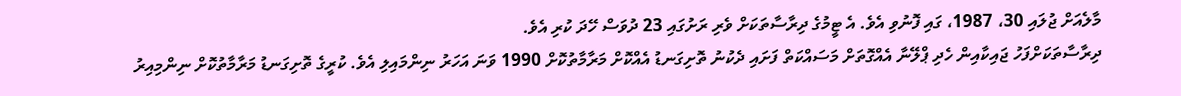މާލެއަށް ޖުލައި 30، 1987، ގައި ފޮނުވި އެވެ. އެ ޓީމުގެ ދިރާސާތަކަށް ވެރި ރަށުގައި 23 ދުވަސް ހޭދަ ކުރި އެވެ.
ދިރާސާތަކަށްފަހު ޖައިކާއިން ހެދި ޕްލޭނާ އެއްގޮތަށް މަސައްކަތް ފަށައި ދެކުނު ތޮށިގަނޑު އެއްކޮށް މަރާމާތުކޮށް 1990 ވަނަ އަހަރު ނިންމައިލި އެވެ. ކުރީގެ ތޮށިގަނޑު މަރާމާތުކޮށް ނިންމިއިރު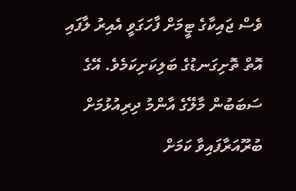ވެސް ޖައިކާގެ ޓީމަށް ފާހަގަވީ އެއިރު ލާފައި އޮތް ތޮށިގަނޑުގެ ބަލިކަށިކަމެވެ. އޭގެ ސަބަބުން މާލޭގެ އާންމު ދިރިއުޅުމަށް ބުރޫއަރާފައިވާ ކަމަށް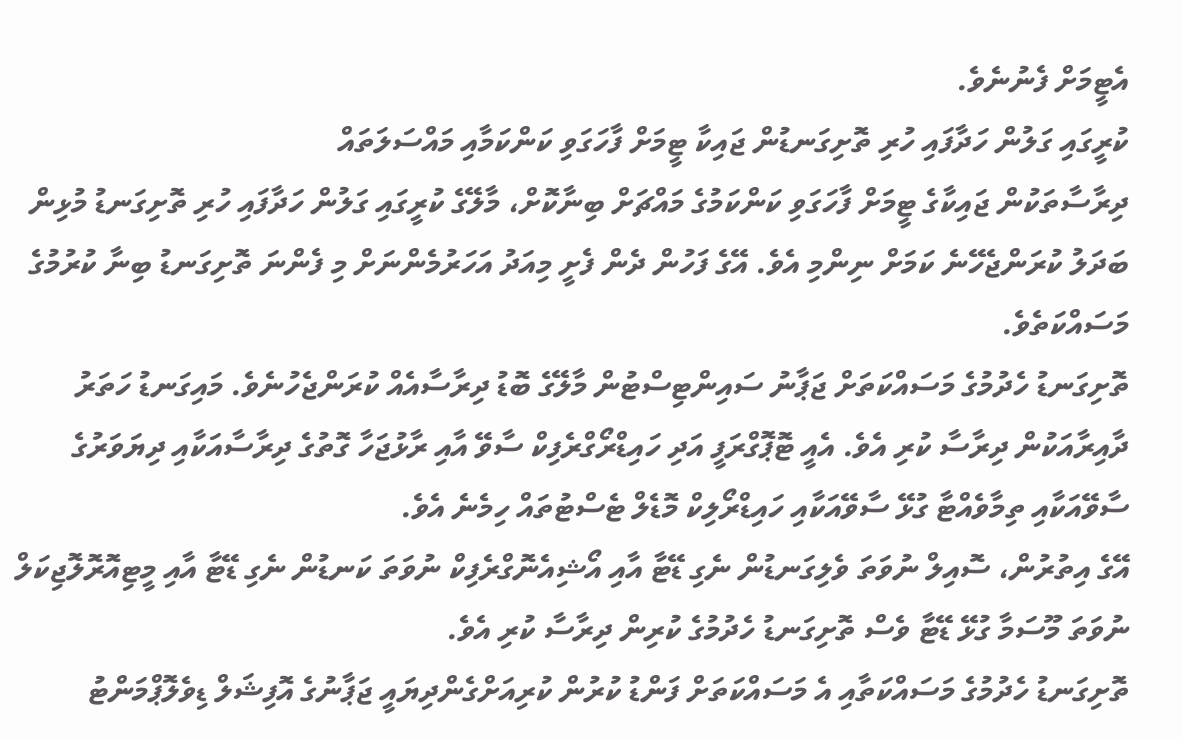އެޓީމަށް ފެނުނެވެ.
ކުރީގައި ގަލުން ހަދާފައި ހުރި ތޮށިގަނޑުން ޖައިކާ ޓީމަށް ފާހަގަވި ކަންކަމާއި މައްސަލަތައް
ދިރާސާތަކުން ޖައިކާގެ ޓީމަށް ފާހަގަވި ކަންކަމުގެ މައްޗަށް ބިނާކޮށް، މާލޭގެ ކުރީގައި ގަލުން ހަދާފައި ހުރި ތޮށިގަނޑު މުޅިން ބަދަލު ކުރަންޖެހޭނެ ކަމަށް ނިންމި އެވެ. އޭގެ ފަހުން ދެން ފެށީ މިއަދު އަހަރުމެންނަށް މި ފެންނަ ތޮށިގަނޑު ބިނާ ކުރުމުގެ މަސައްކަތެވެ.
ތޮށިގަނޑު ހެދުމުގެ މަސައްކަތަށް ޖަޕާނު ސައިންޓިސްޓުން މާލޭގެ ބޮޑު ދިރާސާއެއް ކުރަންޖެހުނެވެ. މައިގަނޑު ހަތަރު ދާއިރާއަކުން ދިރާސާ ކުރި އެވެ. އެއީ ޓޮޕޮގްރަފީ އަދި ހައިޑްރޯގްރެފިކް ސާވޭ އާއި ރާޅުޖަހާ ގޮތުގެ ދިރާސާއަކާއި ދިޔަވަރުގެ ސާވޭއަކާއި ތިމާވެއްޓާ ގުޅޭ ސާވޭއަކާއި ހައިޑްރޯލިކް މޮޑެލް ޓެސްޓުތައް ހިމެނެ އެވެ.
އޭގެ އިތުރުން، ސޮއިލް ނުވަތަ ވެލިގަނޑުން ނެގި ޑޭޓާ އާއި އޯޝިއެނޮގްރެފިކް ނުވަތަ ކަނޑުން ނެގި ޑޭޓާ އާއި މީޓިއޮރޮލޮޖިކަލް ނުވަތަ މޫސަމާ ގުޅޭ ޑޭޓާ ވެސް ތޮށިގަނޑު ހެދުމުގެ ކުރިން ދިރާސާ ކުރި އެވެ.
ތޮށިގަނޑު ހެދުމުގެ މަސައްކަތާއި އެ މަސައްކަތަށް ފަންޑު ކުރުން ކުރިއަށްގެންދިޔައީ ޖަޕާނުގެ އޮފިޝަލް ޑިވެލޮޕްމަންޓު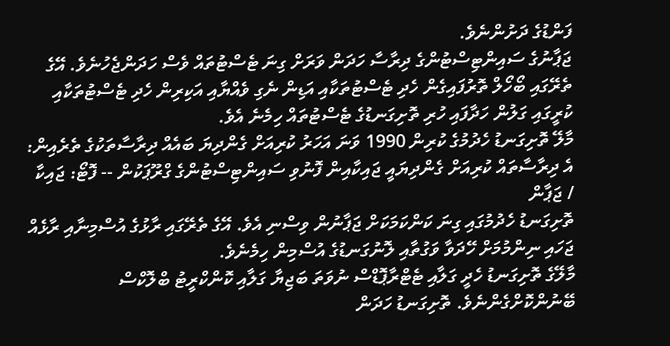ފަންޑުގެ ދަށުންނެވެ.
ޖަޕާނުގެ ސައިންޓިސްޓުންގެ ދިރާސާ ހަދަން ވަރަށް ގިނަ ޓެސްޓުތައް ވެސް ހަދަންޖެހުނެވެ. އޭގެ ތެރޭގައި ބޯހޯލް ތޮރުފައިގެން ހެދި ޓެސްޓުތަކާއި އަޑިން ނެގި ވެއްޔާއި އަކިރިން ހެދި ޓެސްޓުތަކާއި ކުރީގައި ގަލުން ހަދާފައި ހުރި ތޮށިގަނޑުގެ ޓެސްޓުތައް ހިމެނެ އެވެ.
މާލޭ ތޮށިގަނޑު ހެދުމުގެ ކުރިން 1990 ވަނަ އަހަރު ކުރިއަށް ގެންދިޔަ ބައެއް ދިރާސާތަކުގެ ތެރެއިން: އެ ދިރާސާތައް ކުރިއަށް ގެންދިޔައީ ޖައިކާއިން ފޮނުވި ސައިންޓިސްޓުންގެ ގްރޫޕަކުން -- ފޮޓޯ: ޖައިކާ / ޖަޕާން
ތޮށިގަނޑު ހެދުމުގައި ގިނަ ކަންކަމަކަށް ޖަޕާނުން ވިސްނި އެވެ. އޭގެ ތެރޭގައި ރާޅުގެ އުސްމިނާއި ރާޅެއް ޖަހައި ނިންމުމަށް ހޭދަވާ ވަގުތާއި ލޮނުގަނޑުގެ އުސްމިން ހިމެނެވެ.
މާލޭގެ ތޮށިގަނޑު ހެދީ ގަލާއި ޓެޓްރާޕޮޑްސް ނުވަތަ ބަޖިޔާ ގަލާއި ކޮންކްރީޓު ބްލޮކްސް ބޭނުންކޮށްގެންނެވެ. ތޮށިގަނޑު ހަދަން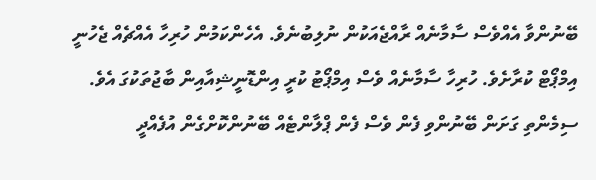ބޭނުންވާ އެއްވެސް ސާމާނެއް ރާއްޖެއަކުން ނުލިބުނެވެ. އެހެންކަމުން ހުރިހާ އެއްޗެއް ޖެހުނީ އިމްޕޯޓް ކުރާށެވެ. ހުރިހާ ސާމާނެއް ވެސް އިމްޕޯޓު ކުރީ އިންޑޮނީޝިއާއިން ބާޖުތަކުގަ އެވެ. ސިމެންތި ގަށަން ބޭނުންވި ފެން ވެސް ފެން ޕްލާންޓެއް ބޭނުންކޮށްގެން އުފެއްދީ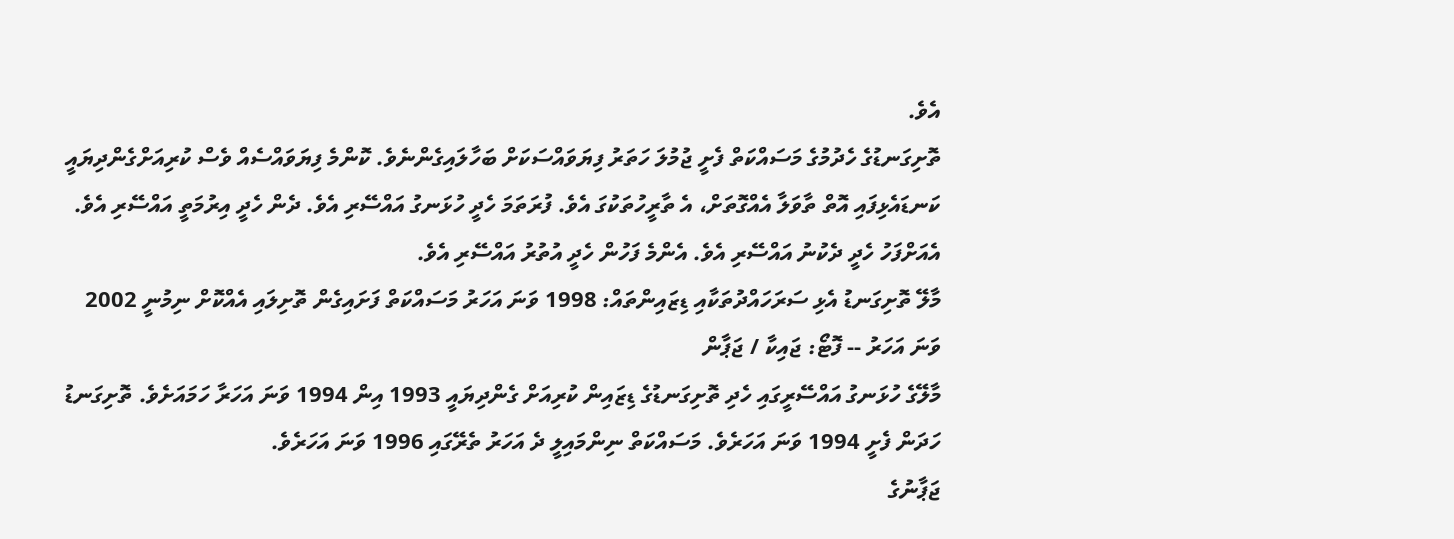އެވެ.
ތޮށިގަނޑުގެ ހެދުމުގެ މަސައްކަތް ފެށީ ޖުމުލަ ހަތަރު ފިޔަވައްސަކަށް ބަހާލައިގެންނެވެ. ކޮންމެ ފިޔަވައްސެއް ވެސް ކުރިއަށްގެންދިޔައީ ކަނޑައެޅިފައި އޮތް ތާވަލާ އެއްގޮތަށް، އެ ތާރީހުތަކުގަ އެވެ. ފުރަތަމަ ހެދީ ހުޅަނގު އައްސޭރި އެވެ. ދެން ހެދީ އިރުމަތީ އައްސޭރި އެވެ. އެއަށްފަހު ހެދީ ދެކުނު އައްސޭރި އެވެ. އެންމެ ފަހުން ހެދީ އުތުރު އައްސޭރި އެވެ.
މާލޭ ތޮށިގަނޑު އެޅި ސަރަހައްދުތަކާއި ޑިޒައިންތައް: 1998 ވަނަ އަހަރު މަސައްކަތް ފަށައިގެން ތޮށިލައި އެއްކޮށް ނިމުނީ 2002 ވަނަ އަހަރު -- ފޮޓޯ: ޖައިކާ / ޖަޕާން
މާލޭގެ ހުޅަނގު އައްސޭރީގައި ހެދި ތޮށިގަނޑުގެ ޑިޒައިން ކުރިއަށް ގެންދިޔައީ 1993 އިން 1994 ވަނަ އަހަރާ ހަމައަށެވެ. ތޮށިގަނޑު ހަދަން ފެށީ 1994 ވަނަ އަހަރެވެ. މަސައްކަތް ނިންމައިލީ ދެ އަހަރު ތެރޭގައި 1996 ވަނަ އަހަރެވެ.
ޖަޕާނުގެ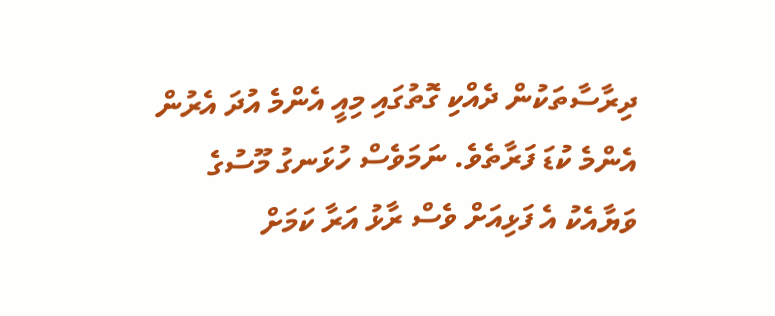ދިރާސާތަކުން ދެއްކި ގޮތުގައި މިއީ އެންމެ އުދަ އެރުން އެންމެ ކުޑަ ފަރާތެވެ. ނަމަވެސް ހުޅަނގު މޫސުގެ ވަޔާއެކު އެ ފަޅިއަށް ވެސް ރާޅު އަރާ ކަމަށް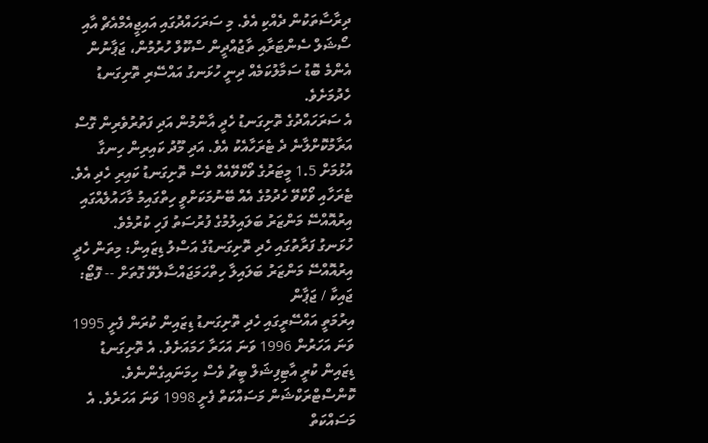ދިރާސާތަކުން ދެއްކި އެވެ. މި ސަރަހައްދުގައި އައިޖީއެމްއެޗް އާއި ސޯޝަލް ސެންޓަރާއި ތާޖުއްދީން ސްކޫލް ހުރުމުން، ޖަޕާނުން އެންމެ ބޮޑު ސަމާލުކަމެއް ދިނީ ހުޅަނގު އައްސޭރި ތޮށިގަނޑު ހެދުމަށެވެ.
އެ ސަރަހައްދުގެ ތޮށިގަނޑު ހެދީ އާންމުން އަދި ފަތުރުވެރިން ގޮސް އަރާމުކޮށްލާނެ ދެ ޓެރަހާއެކު އެވެ. އަދި މޫދު ކައިރިން ހިނގާ އުޅުމަށް 1.5 މީޓަރުގެ ވޯކްވޭއެއް ވެސް ތޮށިގަނޑު ކައިރި ހެދި އެވެ. ޓެރަހާއި ވޯކްވޭ ހެދުމުގެ އެއް ބޭނުމަކަށްވީ ހިތްގައިމު މާހައުލެއްގައި އިރުއޮއްސޭ މަންޒަރު ބަލައިލުމުގެ ފުރުސަތު ފަހި ކުރުމެވެ.
ހުޅަނގު ފަރާތުގައި ހެދި ތޮށިގަނޑުގެ އަސްލު ޑިޒައިން: މިތަން ހެދީ އިރުއޮއްސޭ މަންޒަރު ބަލައިލާ ހިތްހަމަޖައްސާލެވޭ ގޮތަށް -- ފޮޓޯ: ޖައިކާ / ޖަޕާން
އިރުމަތީ އައްސޭރީގައި ހެދި ތޮށިގަނޑު ޑިޒައިން ކުރަން ފެށީ 1995 ވަނަ އަހަރުން 1996 ވަނަ އަހަރާ ހަމައަށެވެ. އެ ތޮށިގަނޑު ޑިޒައިން ކުރީ އާޓިފިޝަލް ބީޗު ވެސް ހިމަނައިގެންނެވެ. ކޮންސްޓްރަކްޝަން މަސައްކަތް ފެށީ 1998 ވަނަ އަހަރެވެ. އެ މަސައްކަތް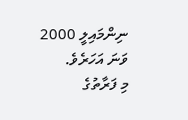ނިންމައިލީ 2000 ވަނަ އަހަރެވެ.
މި ފަރާތުގެ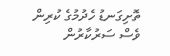ތޮށިގަނޑު ހެދުމުގެ ކުރިން ވެސް ސަރުކާރުން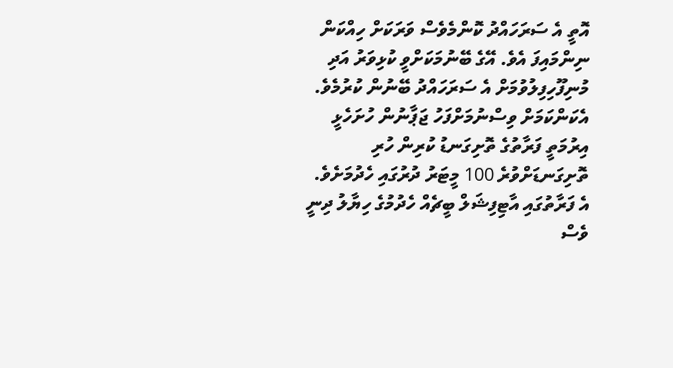އޮތީ އެ ސަރަހައްދު ކޮންމެވެސް ވަރަކަށް ހިއްކަން ނިންމައިފަ އެވެ. އޭގެ ބޭނުމަކަށްވީ ކުޅިވަރު އަދި މުނިފޫހިފިލުވުމަށް އެ ސަރަހައްދު ބޭނުން ކުރުމެވެ. އެކަންކަމަށް ވިސްނުމަށްފަހު ޖަޕާނުން ހުށަހެޅީ އިރުމަތީ ފަރާތުގެ ތޮށިގަނޑު ކުރިން ހުރި ތޮށިގަނޑަށްވުރެ 100 މީޓަރު ދުރުގައި ހެދުމަށެވެ.
އެ ފަރާތުގައި އާޓިފިޝަލް ބީޗެއް ހެދުމުގެ ހިޔާލު ދިނީ ވެސް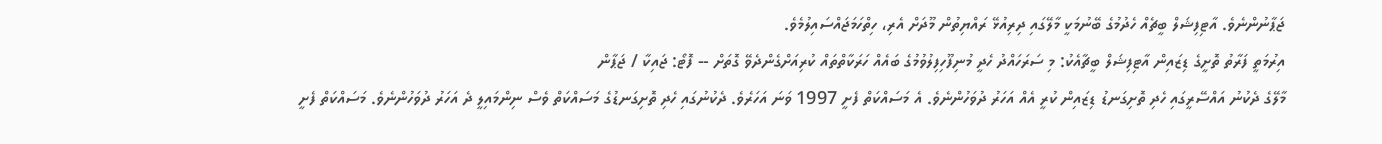ޖަޕާނުންނެވެ. އާޓިފިޝަލް ބީޗެއް ހެދުމުގެ ބޭނުމަކީ މާލޭގައި ދިރިއުޅޭ ރައްޔިތުން މޫދަށް އެރި، ހިތްހަމަޖައްސައިލުމެވެ.
އިރުމަތީ ފަރާތު ތޮށީގެ ޑިޒައިން އާޓިފިޝަލް ބީޗާއެކު: މި ސަރަހައްދު ހެދީ މުނިފޫހިފިލުވުމުގެ ބައެއް ހަރަކާތްތައް ކުރިއަށްގެންދެވޭ ގޮތަށް -- ފޮޓޯ: ޖައިކާ / ޖަޕާން
މާލޭގެ ދެކުނު އައްސޭރީގައި ހެދި ތޮށިގަނޑު ޑިޒައިން ކުރީ އެއް އަހަރު ދުވަހުންނެވެ. އެ މަސައްކަތް ފެށީ 1997 ވަނަ އަހަރެވެ. ދެކުނުގައި ހެދި ތޮށިގަނޑުގެ މަސައްކަތް ވެސް ނިންމައިލީ ދެ އަހަރު ދުވަހުންނެވެ. މަސައްކަތް ފެށީ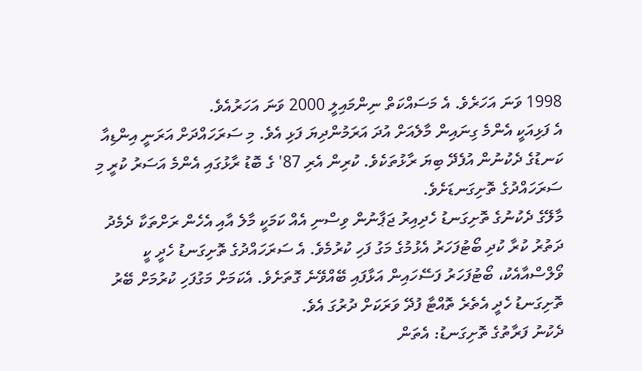1998 ވަނަ އަހަރެވެ. އެ މަސައްކަތް ނިންމައިލީ 2000 ވަނަ އަހަރުއެވެ.
އެ ފަޅިއަކީ އެންމެ ގިނައިން މާލެއަށް އުދަ އަރަމުންދިޔަ ފަޅި އެވެ. މި ސަރަހައްދަށް އަރަނީ އިންޑިއާ ކަނޑުގެ ދެކުނުން އުފެދޭ ބިޔަ ރާޅުތަކެވެ. ކުރިން އެރި 87' ގެ ބޮޑު ރާޅުގައި އެންމެ އަސަރު ކުރީ މި ސަރަހައްދުގެ ތޮށިގަނޑަށެވެ.
މާލޭގެ ދެކުނުގެ ތޮށިގަނޑު ހެދިއިރު ޖަޕާނުން ވިސްނި އެއް ކަމަކީ މާލެ އާއި އެހެން ރަށްތަކާ ދެމެދު ދަތުރު ކުރާ ކުދި ބޯޓުފަހަރު އެޅުމުގެ މަގު ފަހި ކުރުމެވެ. އެ ސަރަހައްދުގެ ތޮށިގަނޑު ހެދީ ކީ ވޯލްސްއާއެކު، ބޯޓުފަހަރު ފަސޭހައިން އަޅާފައި ބޭއްވޭނެ ގޮތަށެވެ. އެކަމަށް މަގުފަހި ކުރުމަށް ބޭރު ތޮށިގަނޑު ހެދީ އެތެރެ ތޮއްޓާ ފުދޭ ވަރަކަށް ދުރުގަ އެވެ.
ދެކުނު ފަރާތުގެ ތޮށިގަނޑު: އެތަން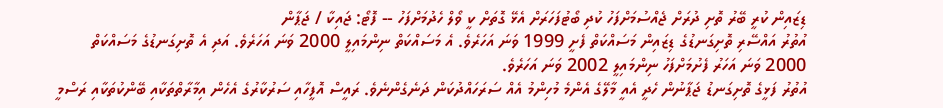ޑިޒައިން ކުރީ ބޭރު ތޮށި ދުރަށް ޖެއްސުމަށްފަހު ކުދި ބޯޓުފަހަރަށް އެޅޭ ގޮތަށް ކީ ވޯލް ހެދުމަށްފަހު -- ފޮޓޯ: ޖައިކާ / ޖަޕާން
އުތުރު އައްސޭރި ތޮށިގަނޑުގެ ޑިޒައިން މަސައްކަތް ފެށީ 1999 ވަނަ އަހަރެވެ. އެ މަސައްކަތް ނިންމައިލީ 2000 ވަނަ އަހަރެވެ. އަދި އެ ތޮށިގަނޑުގެ މަސައްކަތް 2000 ވަނަ އަހަރު ފެށުމަށްފަހު ނިންމައިލީ 2002 ވަނަ އަހަރެވެ.
އުތުރު ފަޅީގެ ތޮށިގަނޑު ޖަޕާނުން ހެދީ އެއީ މާލޭގެ އެންމެ މުހިންމު އެއް ސަރަހައްދުކަން ދަނެގެންނެވެ. ރައީސް އޮފީހާއި ސަރުކާރުގެ އެހެން އިމާރާތްތަކާއި ބޭންކުތަކާއި ރަސްމީ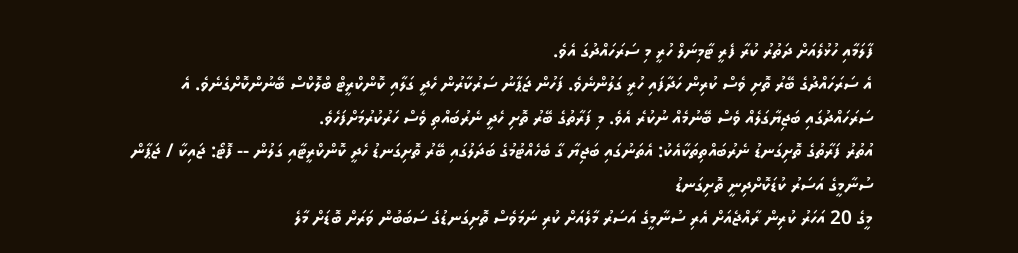ފާލަމާއި ހުޅުލެއަށް ދަތުރު ކުރާ ފެރީ ޓާމިނަލް ހުރީ މި ސަރަހައްދުގަ އެވެ.
އެ ސަރަހައްދުގެ ބޭރު ތޮށި ވެސް ކުރިން ހަދާފައި ހުރީ ގަލުންނެވެ. ފަހުން ޖަޕާނު ސަރުކާރުން ހެދީ ގަލާއި ކޮންކްރީޓް ބްލޮކްސް ބޭނުންކޮށްގެނެވެ. އެ ސަރަހައްދުގައި ބަޖިޔާގަލެއް ވެސް ބޭނުމެއް ނުކުރެ އެވެ. މި ފަރާތުގެ ބޭރު ތޮށި ހެދީ ނެރުބައްތި ވެސް ހަރުކުރުމަށްފަހެވެ.
އުތުރު ފަރާތުގެ ތޮށިގަނޑު ނެރުބައްތިތަކާއެކު: އެތަނުގައި ބަޖިޔާ ގާ ބެހެއްޓުމުގެ ބަދަލުގައި ބޭރު ތޮށިގަނޑު ހެދީ ކޮންކްރީޓާއި ގަލުން -- ފޮޓޯ: ޖައިކާ / ޖަޕާން
ސުނާމީގެ އަސަރު ކުޑަކޮށްދިނީ ތޮށިގަނޑު
މީގެ 20 އަހަރު ކުރިން ރާއްޖެއަށް އެރި ސުނާމީގެ އަސަރު މާލެއަށް ކުރި ނަމަވެސް ތޮށިގަނޑުގެ ސަބަބުން ވަރަށް ބޮޑަށް މާލެ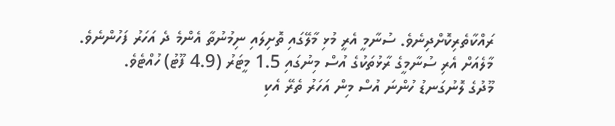ރައްކާތެރިކޮށްދިނެވެ. ސުނާމީ އެރީ މުޅި މާލޭގައި ތޮށިލައި ނިމުނުތާ އެންމެ ދެ އަހަރު ފަހުންނެވެ.
މާލެއަށް އެރި ސުނާމީގެ ރާޅުތަކުގެ އުސް މިނުގައި 1.5 މީޓަރު (4.9 ފޫޓު) ހުއްޓެވެ.
މޫދުގެ ލޮނުގަނޑު ހުންނަ އުސް މިން އަހަރު ތެރޭ އެކި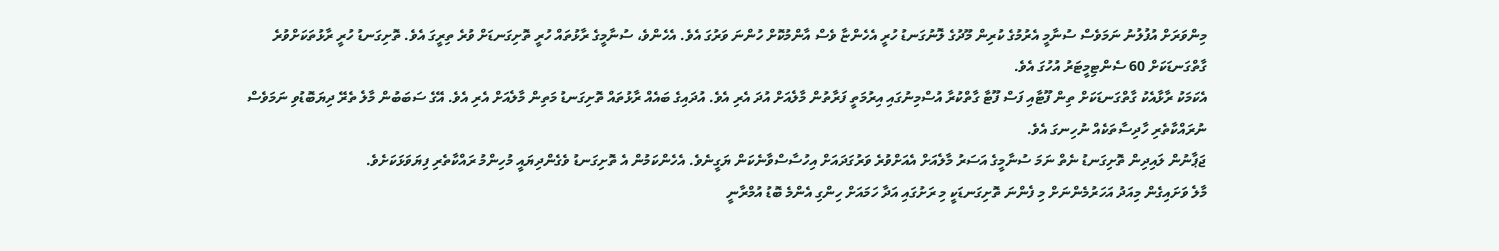މިންވަރަށް އުފުލުނު ނަމަވެސް ސުނާމީ އެރުމުގެ ކުރިން މޫދުގެ ލޮނުގަނޑު ހުރީ އެހެންޏާ ވެސް އާންމުކޮށް ހުންނަ ވަރުގަ އެވެ. އެހެންވެ، ސުނާމީގެ ރާޅުތައް ހުރީ ތޮށިގަނޑަށް ވުރެ ތިރީގަ އެވެ. ތޮށިގަނޑު ހުރީ ރާޅުތަކަށްވުރެ ގާތްގަނޑަކަށް 60 ސެންޓިމީޓަރު އުހުގަ އެވެ.
އެކަމަކު ރާޅާއެކު ގާތްގަނޑަކަށް ތިން ފޫޓާއި ފަސް ފޫޓާ ގާތްކުރާ އުސްމިނުގައި އިރުމަތީ ފަރާތުން މާލެއަށް އުދަ އެރި އެވެ. އުދައިގެ ބައެއް ރާޅުތައް ތޮށިގަނޑު މަތިން މާލެއަށް އެރި އެވެ. އޭގެ ސަބަބުން މާލެ ތެރޭ ދިޔަބޮޑުވި ނަމަވެސް ނުރައްކާތެރި ހާދިސާތަކެއް ނުހިނގަ އެވެ.
ޖަޕާނުން ލައިދިން ތޮށިގަނޑު ނެތް ނަމަ ސުނާމީގެ އަސަރު މާލެއަށް އެއަށްވުރެ ވަރުގަދައަށް އިހުސާސްވާނެކަން ޔަގީނެވެ. އެހެންކަމުން އެ ތޮށިގަނޑު ވެގެންދިޔައީ މުހިންމު ރައްކާތެރި ފިޔަވަޅަކަށެވެ.
މާލެ ވަށައިގެން މިއަދު އަހަރުމެންނަށް މި ފެންނަ ތޮށިގަނޑަކީ މި ރަށުގައި އަދާ ހަމައަށް ހިންގި އެންމެ ބޮޑު އުމްރާނީ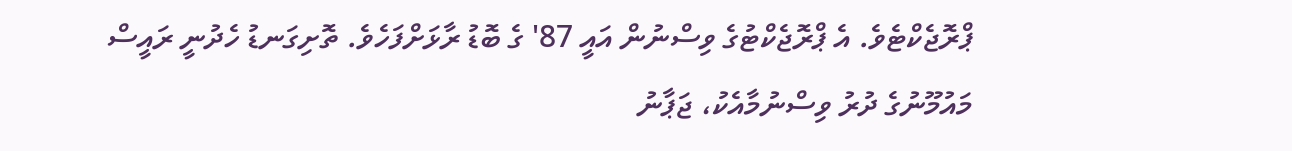ޕްރޮޖެކްޓެވެ. އެ ޕްރޮޖެކްޓުގެ ވިސްނުން އައީ 87' ގެ ބޮޑު ރާޅަށްފަހެވެ. ތޮށިގަނޑު ހެދުނީ ރައީސް މައުމޫނުގެ ދުރު ވިސްނުމާއެކު، ޖަޕާނު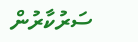ސަރުކާރުން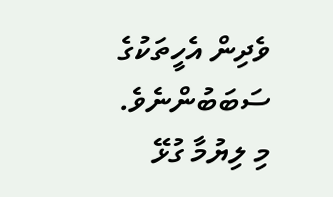ވެދިން އެހީތަކުގެ ސަބަބުންނެވެ.
މި ލިޔުމާ ގުޅޭ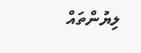ލިޔުންތައް